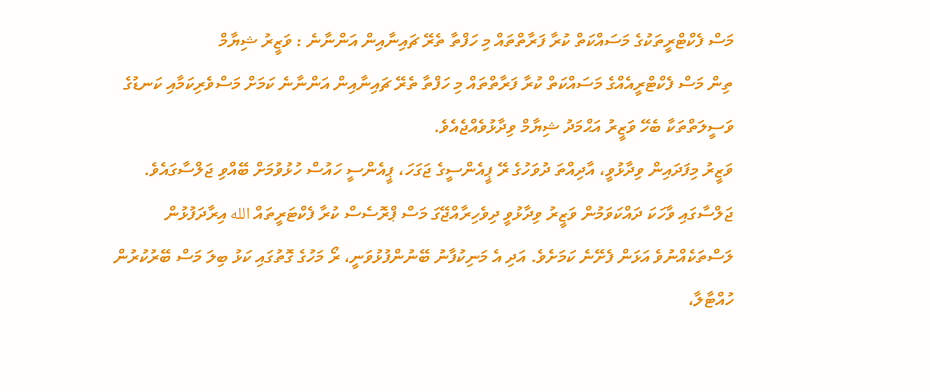މަސް ފެކްޓްރީތަކުގެ މަސައްކަތް ކުރާ ފަރާތްތައް މި ހަފްތާ ތެރޭ ޗައިނާއިން އަންނާނެ : ވަޒީރު ޝިޔާމް
ތިން މަސް ފެކްޓްރީއެއްގެ މަސައްކަތް ކުރާ ފަރާތްތައް މި ހަފްތާ ތެރޭ ޗައިނާއިން އަންނާނެ ކަމަށް މަސްވެރިކަމާއި ކަނޑުގެ ވަސީލަތްތަކާ ބެހޭ ވަޒީރު އަޙްމަދު ޝިޔާމް ވިދާޅުވެއްޖެއެވެ.
ވަޒީރު މިފަދައިން ވިދާޅުވީ، އާދިއްތަ ދުވަހުގެ ރޭ ޕީއެންސީގެ ޖަގަހަ، ޕީއެންސީ ހައުސް ހުޅުވުމަށް ބޭއްވި ޖަލްސާގައެވެ.
ޖަލްސާގައި ވާހަކަ ދައްކަވަމުން ވަޒީރު ވިދާޅުވީ ދިވެހިރާއްޖޭގަ މަސް ޕްރޮސެސް ކުރާ ފެކްޓަރީތައް الله އިރާދަފުޅުން ލަސްތަކެއްނުވެ އަޅަން ފެށޭނެ ކަމަށެވެ. އަދި އެ މަނިކުފާނު ބޭނުންފުޅުވަނީ، ރޯ މަހުގެ ގޮތުގައި ކަޅު ބިލަ މަސް ބޭރުކުރުން ހުއްޓާލާ،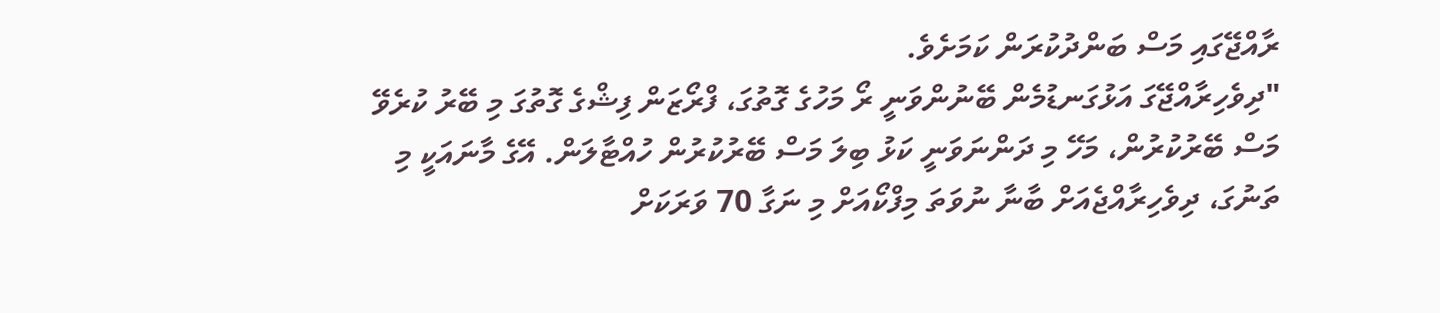ރާއްޖޭގައި މަސް ބަންދުކުރަން ކަމަށެވެ.
"ދިވެހިރާއްޖޭގަ އަޅުގަނޑުމެން ބޭނުންވަނީ ރޯ މަހުގެ ގޮތުގަ، ފްރޯޒަން ފިޝްގެ ގޮތުގަ މި ބޭރު ކުރެވޭ މަސް ބޭރުކުރުން، މަހޭ މި ދަންނަވަނީ ކަޅު ބިލަ މަސް ބޭރުކުރުން ހުއްޓާލަން. އޭގެ މާނައަކީ މި ތަނުގަ، ދިވެހިރާއްޖެއަށް ބާނާ ނުވަތަ މިފްކޯއަށް މި ނަގާ 70 ވަރަކަށް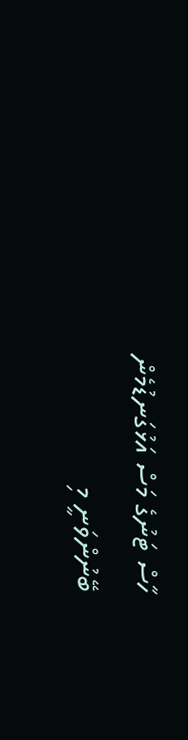ހާސް ޓަނުގެ މަސް އަޅުގަނޑުމެން ބޭނުންވަނީ މި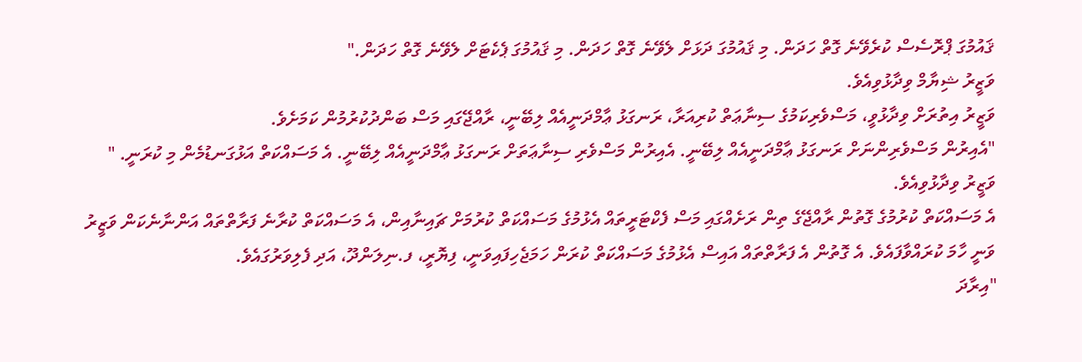ޤައުމުގަ ޕްރޮސެސް ކުރެވޭނެ ގޮތް ހަދަން. މި ޤައުމުގަ ދަޅަށް ލެވޭނެ ގޮތް ހަދަން. މި ޤައުމުގަ ޕެކެޓަށް ލެވޭނެ ގޮތް ހަދަން."
ވަޒީރު ޝިޔާމް ވިދާޅުވިއެވެ.
ވަޒީރު އިތުރަށް ވިދާޅުވީ، މަސްވެރިކަމުގެ ސިނާޢަތް ކުރިއަރާ، ރަނގަޅު ޢާމްދަނީއެއް ލިބޭނީ، ރާއްޖޭގައި މަސް ބަންދުކުރުމުން ކަމަށެވެ.
"އެއިރުން މަސްވެރިންނަށް ރަނގަޅު ޢާމްދަނީއެއް ލިބޭނީ. އެއިރުން މަސްވެރި ސިނާޢަތަށް ރަނގަޅު ޢާމްދަނީއެއް ލިބޭނީ. އެ މަސައްކަތް އަޅުގަނޑުމެން މި ކުރަނީ. "
ވަޒީރު ވިދާޅުވިއެވެ.
އެ މަސައްކަތް ކުރުމުގެ ގޮތުން ރާއްޖޭގެ ތިން ރަށެއްގައި މަސް ފެކްޓަރީތައް އެޅުމުގެ މަސައްކަތް ކުރުމަށް ޗައިނާއިން، އެ މަސައްކަތް ކުރާނެ ފަރާތްތައް އަންނާނެކަން ވަޒީރު ވަނީ ހާމަ ކުރައްވާފައެވެ. އެ ގޮތުން އެ ފަރާތްތައް އައިސް އެޅުމުގެ މަސައްކަތް ކުރަން ހަމަޖެހިފައިވަނީ، ފިޔޮރީ، ފ.ނިލަންދޫ، އަދި ފެލިވަރުގައެވެ.
"އިރާދަ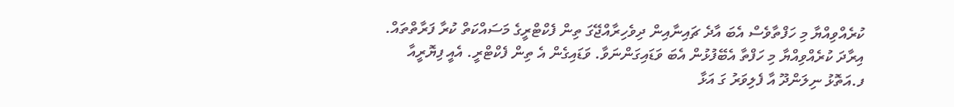ކުރެއްވިއްޔާ މި ހަފްތާވެސް އެބަ އާދެ ޗައިނާއިން ދިވެހިރާއްޖޭގަ ތިން ފެކްޓްރީގެ މަސައްކަތް ކުރާ ފަރާތްތައް. އިރާދަ ކުރެއްވިއްޔާ މި ހަފްތާ އެބޭފުޅުން އެބަ ވަޑައިގަންނަވާ. ވަޑައިގެން އެ ތިން ފެކްޓްރީ. އެއީ ފިޔޮރީއާ ފ.އަތޮޅު ނިލަންދޫ އާ ފެލިވަރު ގަ އަޅާ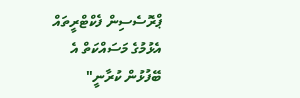ޕްރޮސެސިން ފެކްޓްރީތައް އެޅުމުގެ މަސައްކަތް އެ ބޭފުޅުން ކުރާނީ"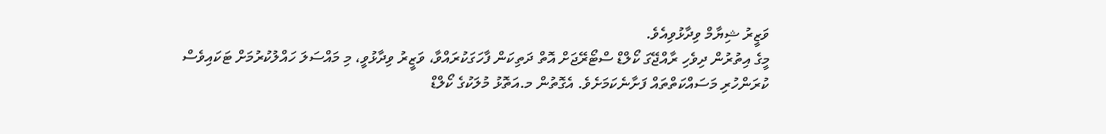ވަޒީރު ޝިޔާމް ވިދާޅުވިއެވެ.
މީގެ އިތުރުން ދިވެހި ރާއްޖޭގަ ކޯލްޑް ސްޓޯރޭޖަށް އޮތް ދަތިކަން ފާހަގަކުރައްވާ، ވަޒީރު ވިދާޅުވީ، މި މައްސަލަ ހައްލުކުރުމަށް ޓަކައިވެސް ކުރަންހުރި މަސައްކަތްތައް ފަށާނެކަމަށެވެ. އެގޮތުން މ.އަތޮޅު މުލަކުގެ ކޯލްޑް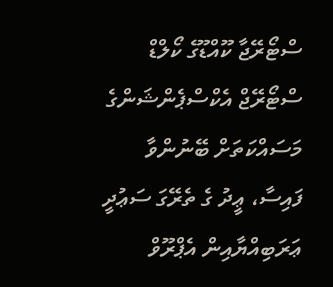ސްޓޯރޭޖާ ކޫއްޑޫގެ ކޯލްޑް ސްޓޯރޭޖް އެކްސްޕެންޝަންގެ މަސައްކަތަށް ބޭނުންވާ ފައިސާ، ޢީދު ގެ ތެރޭގަ ސަޢުދީ ޢަރަބިއްޔާއިން އެޕްރޫވް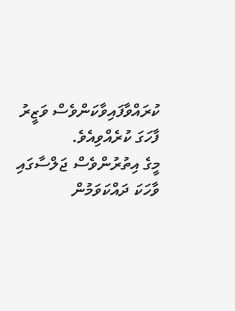ކުރައްވާފައިވާކަންވެސް ވަޒީރު ފާހަގަ ކުރެއްވިއެވެ.
މީގެ އިތުރުންވެސް ޖަލްސާގައި ވާހަކަ ދައްކަވަމުން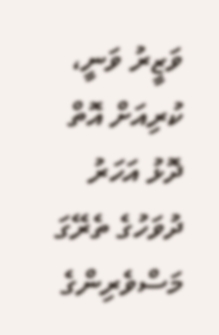ވަޒީރު ވަނީ، ކުރިއަށް އޮތް ދޮޅު އަހަރު ދުވަހުގެ ތެރޭގަ މަސްވެރިންގެ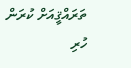ތަރައްޤީއަށް ކުރަން ހުރި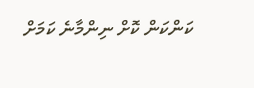ކަންކަން ކޮށް ނިންމާނެ ކަމަށް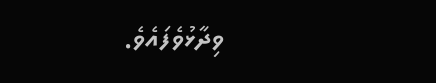ވިދާޅުވެފައެވެ.